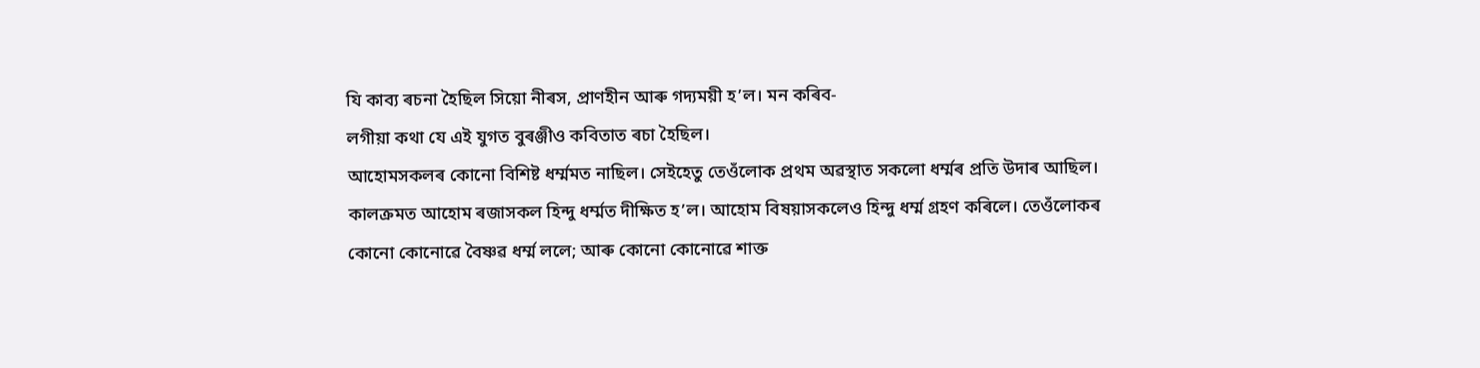যি কাব্য ৰচনা হৈছিল সিয়ো নীৰস, প্ৰাণহীন আৰু গদ্যময়ী হ’ল। মন কৰিব-
লগীয়া কথা যে এই যুগত বুৰঞ্জীও কবিতাত ৰচা হৈছিল।
আহোমসকলৰ কোনো বিশিষ্ট ধৰ্ম্মমত নাছিল। সেইহেতু তেওঁলোক প্ৰথম অৱস্থাত সকলো ধৰ্ম্মৰ প্ৰতি উদাৰ আছিল। কালক্ৰমত আহোম ৰজাসকল হিন্দু ধৰ্ম্মত দীক্ষিত হ’ল। আহোম বিষয়াসকলেও হিন্দু ধৰ্ম্ম গ্ৰহণ কৰিলে। তেওঁলোকৰ কোনো কোনোৱে বৈষ্ণৱ ধৰ্ম্ম ললে; আৰু কোনো কোনোৱে শাক্ত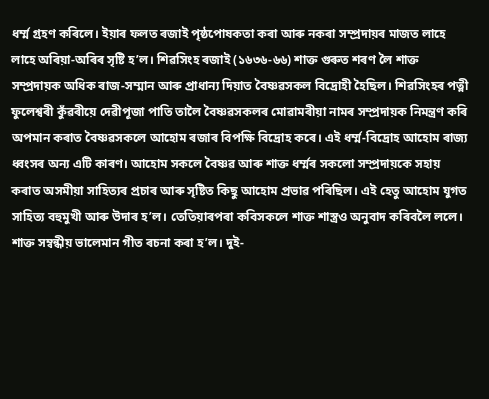ধৰ্ম্ম গ্ৰহণ কৰিলে। ইয়াৰ ফলত ৰজাই পৃষ্ঠপোষকতা কৰা আৰু নকৰা সম্প্ৰদায়ৰ মাজত লাহে লাহে অৰিয়া-অৰিৰ সৃষ্টি হ’ল। শিৱসিংহ ৰজাই (১৬৩৬-৬৬) শাক্ত গুৰুত শৰণ লৈ শাক্ত সম্প্ৰদায়ক অধিক ৰাজ-সম্মান আৰু প্ৰাধান্য দিয়াত বৈষ্ণৱসকল বিদ্ৰোহী হৈছিল। শিৱসিংহৰ পত্নী ফুলেশ্বৰী কুঁৱৰীয়ে দেৱীপূজা পাতি তালৈ বৈষ্ণৱসকলৰ মোৱামৰীয়া নামৰ সম্প্ৰদায়ক নিমন্ত্ৰণ কৰি অপমান কৰাত বৈষ্ণৱসকলে আহোম ৰজাৰ বিপক্ষি বিদ্ৰোহ কৰে। এই ধৰ্ম্ম-বিদ্ৰোহ আহোম ৰাজ্য ধ্বংসৰ অন্য এটি কাৰণ। আহোম সকলে বৈষ্ণৱ আৰু শাক্ত ধৰ্ম্মৰ সকলো সম্প্ৰদায়কে সহায় কৰাত অসমীয়া সাহিত্যৰ প্ৰচাৰ আৰু সৃষ্টিত কিছু আহোম প্ৰভাৱ পৰিছিল। এই হেতু আহোম যুগত সাহিত্য বহুমুখী আৰু উদাৰ হ’ল। তেতিয়াৰপৰা কবিসকলে শাক্ত শাস্ত্ৰও অনুবাদ কৰিবলৈ ললে। শাক্ত সম্বন্ধীয় ভালেমান গীত ৰচনা কৰা হ’ল। দুই-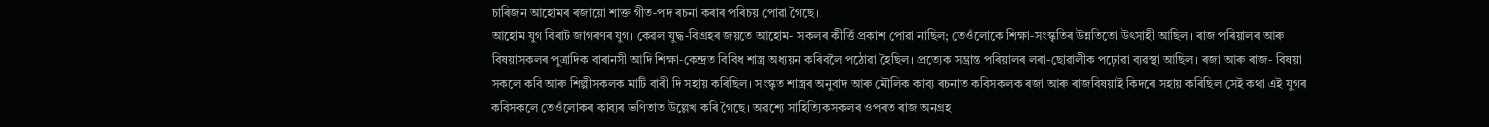চাৰিজন আহোমৰ ৰজায়ো শাক্ত গীত-পদ ৰচনা কৰাৰ পৰিচয় পোৱা গৈছে।
আহোম যুগ বিৰাট জাগৰণৰ যুগ। কেৱল যুদ্ধ-বিগ্ৰহৰ জয়তে আহোম- সকলৰ কীৰ্ত্তি প্ৰকাশ পোৱা নাছিল; তেওঁলোকে শিক্ষা-সংস্কৃতিৰ উন্নতিতো উৎসাহী আছিল। ৰাজ পৰিয়ালৰ আৰু বিষয়াসকলৰ পুত্ৰাদিক বাৰানসী আদি শিক্ষা-কেন্দ্ৰত বিবিধ শাস্ত্ৰ অধ্যয়ন কৰিবলৈ পঠোৱা হৈছিল। প্ৰত্যেক সম্ভ্ৰান্ত পৰিয়ালৰ লৰা-ছোৱালীক পঢ়োৱা ব্যৱস্থা আছিল। ৰজা আৰু ৰাজ- বিষয়া সকলে কবি আৰু শিল্পীসকলক মাটি বাৰী দি সহায় কৰিছিল। সংস্কৃত শাস্ত্ৰৰ অনুবাদ আৰু মৌলিক কাব্য ৰচনাত কবিসকলক ৰজা আৰু ৰাজবিষয়াই কিদৰে সহায় কৰিছিল সেই কথা এই যুগৰ কবিসকলে তেওঁলোকৰ কাব্যৰ ভণিতাত উল্লেখ কৰি গৈছে। অৱশ্যে সাহিত্যিকসকলৰ ওপৰত ৰাজ অনগ্ৰহ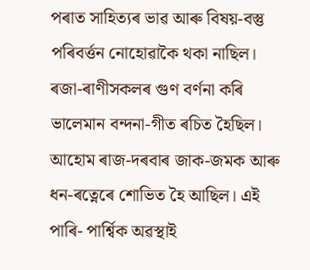পৰাত সাহিত্যৰ ভাৱ আৰু বিষয়-বস্তু পৰিবৰ্ত্তন নোহোৱাকৈ থকা নাছিল। ৰজা-ৰাণীসকলৰ গুণ বৰ্ণনা কৰি ভালেমান বন্দনা-গীত ৰচিত হৈছিল। আহোম ৰাজ-দৰবাৰ জাক-জমক আৰু ধন-ৰত্নেৰে শোভিত হৈ আছিল। এই পাৰি- পাৰ্শ্বিক অৱস্থাই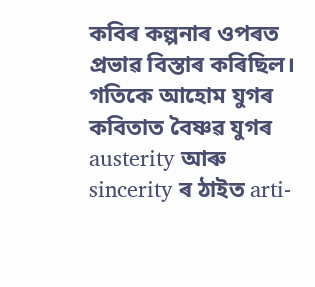কবিৰ কল্পনাৰ ওপৰত প্ৰভাৱ বিস্তাৰ কৰিছিল। গতিকে আহোম যুগৰ কবিতাত বৈষ্ণৱ যুগৰ austerity আৰু sincerity ৰ ঠাইত arti-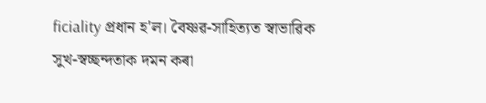ficiality প্ৰধান হ'ল। বৈষ্ণৱ-সাহিত্যত স্বাভাৱিক সুখ-স্বচ্ছন্দতাক দমন কৰা